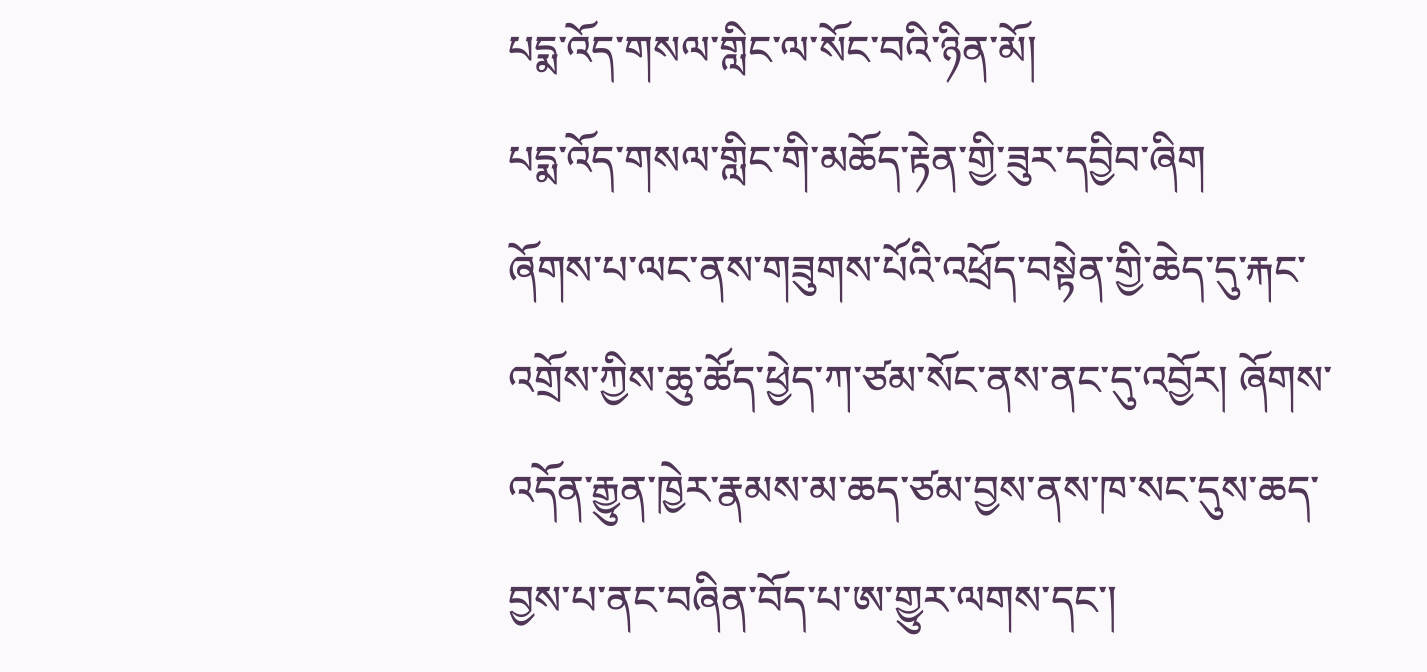པདྨ་འོད་གསལ་གླིང་ལ་སོང་བའི་ཉིན་མོ།
པདྨ་འོད་གསལ་གླིང་གི་མཆོད་རྟེན་གྱི་ཟུར་དབྱིབ་ཞིག
ཞོགས་པ་ལང་ནས་གཟུགས་པོའི་འཕྲོད་བསྟེན་གྱི་ཆེད་དུ་རྐང་འགྲོས་ཀྱིས་ཆུ་ཚོད་ཕྱེད་ཀ་ཙམ་སོང་ནས་ནང་དུ་འབྱོར། ཞོགས་འདོན་རྒྱུན་ཁྱེར་རྣམས་མ་ཆད་ཙམ་བྱས་ནས་ཁ་སང་དུས་ཆད་བྱས་པ་ནང་བཞིན་བོད་པ་ཨ་གྱུར་ལགས་དང་།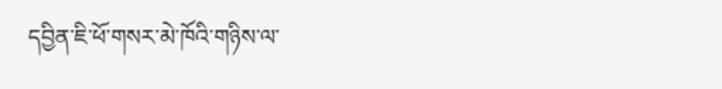དབྱིན་ཇི་ཕོ་གསར་མེ་ཁོའི་གཉིས་ལ་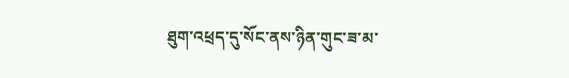ཐུག་འཕྲད་དུ་སོང་ནས་ཉིན་གུང་ཟ་མ་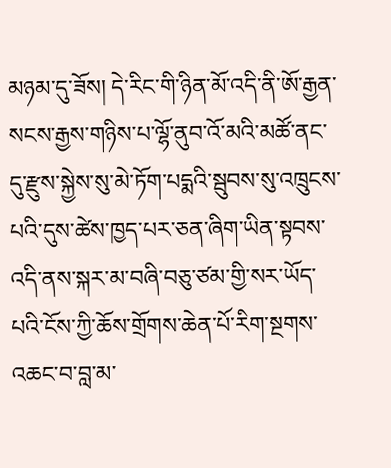མཉམ་དུ་ཟོས། དེ་རིང་གི་ཉིན་མོ་འདི་ནི་ཨོ་རྒྱན་སངས་རྒྱས་གཉིས་པ་ལྷོ་ནུབ་འོ་མའི་མཚོ་ནང་དུ་རྫུས་སྐྱེས་སུ་མེ་ཏོག་པདྨའི་སྦུབས་སུ་འཁྲུངས་པའི་དུས་ཚེས་ཁྱད་པར་ཅན་ཞིག་ཡིན་སྟབས་འདི་ནས་སྐར་མ་བཞི་བཅུ་ཙམ་གྱི་སར་ཡོད་པའི་ངོས་ཀྱི་ཆོས་གྲོགས་ཆེན་པོ་རིག་སྔགས་འཆང་བ་བླ་མ་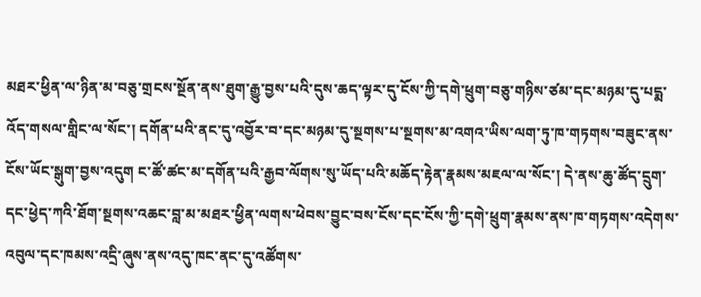མཐར་ཕྱིན་ལ་ཉིན་མ་བཅུ་གྲངས་སྔོན་ནས་ཐུག་རྒྱུ་བྱས་པའི་དུས་ཆད་ལྟར་དུ་ངོས་ཀྱི་དགེ་ཕྲུག་བཅུ་གཉིས་ཙམ་དང་མཉམ་དུ་པདྨ་འོད་གསལ་གླིང་ལ་སོང་། དགོན་པའི་ནང་དུ་འབྱོར་བ་དང་མཉམ་དུ་སྔགས་པ་སྔགས་མ་འགའ་ཡིས་ལག་ཏུ་ཁ་གཏགས་བཟུང་ནས་ངོས་ཡོང་སྒུག་བྱས་འདུག ང་ཚོ་ཚང་མ་དགོན་པའི་རྒྱབ་ལོགས་སུ་ཡོད་པའི་མཆོད་རྟེན་རྣམས་མཇལ་ལ་སོང་། དེ་ནས་ཆུ་ཚོད་དྲུག་དང་ཕྱེད་ཀའི་ཐོག་སྔགས་འཆང་བླ་མ་མཐར་ཕྱིན་ལགས་ཕེབས་བྱུང་བས་ངོས་དང་ངོས་ཀྱི་དགེ་ཕྲུག་རྣམས་ནས་ཁ་གཏགས་འདེགས་འབུལ་དང་ཁམས་འདྲི་ཞུས་ནས་འདུ་ཁང་ནང་དུ་འཚོགས་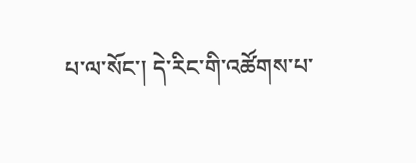པ་ལ་སོང་། དེ་རིང་གི་འཚོགས་པ་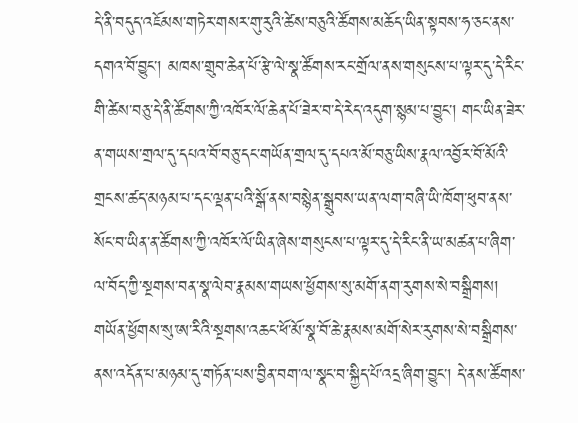དེ་ནི་བདུད་འཇོམས་གཏེར་གསར་གུ་རུའི་ཚེས་བཅུའི་ཚོགས་མཆོད་ཡིན་སྟབས་ཧ་ཅང་ནས་དགའ་བོ་བྱུང་། མཁས་གྲུབ་ཆེན་པོ་རྩེ་ལེ་སྣ་ཚོགས་རང་གྲོལ་ནས་གསུངས་པ་ལྟར་དུ་དེ་རིང་གི་ཚེས་བཅུ་དེ་ནི་ཚོགས་ཀྱི་འཁོར་ལོ་ཆེན་པོ་ཟེར་བ་དེ་རེད་འདུག་སྙམ་པ་བྱུང་། གང་ཡིན་ཟེར་ན་གཡས་གྲལ་དུ་དཔའ་བོ་བཅུ་དང་གཡོན་གྲལ་དུ་དཔའ་མོ་བཅུ་ཡིས་རྣལ་འབྱོར་བོ་མོའི་གྲངས་ཚད་མཉམ་པ་དང་ལྡན་པའི་སྒོ་ནས་བསྙེན་སྒྲུབས་ཡན་ལག་བཞི་ཡི་ཁོག་ཕུབ་ནས་སོང་བ་ཡིན་ན་ཚོགས་ཀྱི་འཁོར་ལོ་ཡིན་ཞེས་གསུངས་པ་ལྟར་དུ་དེ་རིང་ནི་ཡ་མཚན་པ་ཞིག་ལ་བོད་ཀྱི་སྔགས་བན་སྣ་ལེབ་རྣམས་གཡས་ཕྱོགས་སུ་མགོ་ནག་རུགས་སེ་བསྒྲིགས། གཡོན་ཕྱོགས་སུ་ཨ་རིའི་སྔགས་འཆང་ཕོ་མོ་སྣ་བོ་ཆེ་རྣམས་མགོ་སེར་རུགས་སེ་བསྒྲིགས་ནས་འདོན་པ་མཉམ་དུ་གཏོན་པས་བྱིན་བག་ལ་སྣང་བ་སྐྱིད་པོ་འདྲ་ཞིག་བྱུང་། དེ་ནས་ཚོགས་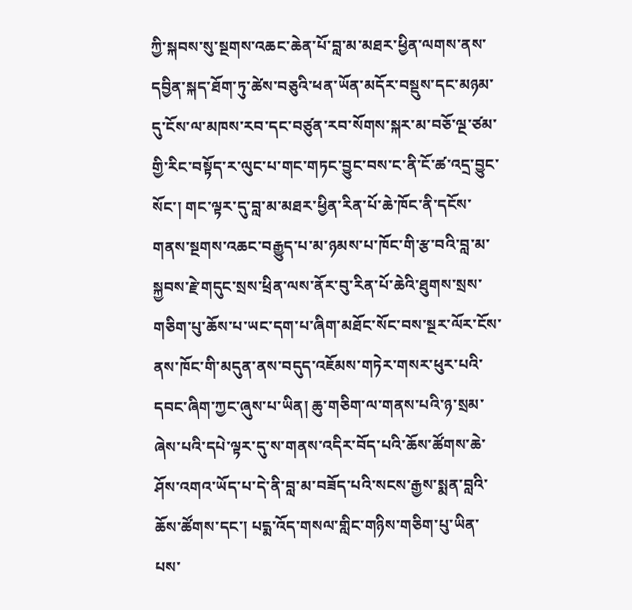ཀྱི་སྐབས་སུ་སྔགས་འཆང་ཆེན་པོ་བླ་མ་མཐར་ཕྱིན་ལགས་ནས་དབྱིན་སྐད་ཐོག་ཏུ་ཚེས་བཅུའི་ཕན་ཡོན་མདོར་བསྡུས་དང་མཉམ་དུ་ངོས་ལ་མཁས་རབ་དང་བཙུན་རབ་སོགས་སྐར་མ་བཅོ་ལྔ་ཙམ་གྱི་རིང་བསྟོད་ར་ལུང་པ་གང་གཏང་བྱུང་བས་ང་ནི་ངོ་ཚ་འདྲ་བྱུང་སོང་། གང་ལྟར་དུ་བླ་མ་མཐར་ཕྱིན་རིན་པོ་ཆེ་ཁོང་ནི་དངོས་གནས་སྔགས་འཆང་བརྒྱུད་པ་མ་ཉམས་པ་ཁོང་གི་རྩ་བའི་བླ་མ་སྐྱབས་རྗེ་གདུང་སྲས་ཕྲིན་ལས་ནོར་བུ་རིན་པོ་ཆེའི་ཐུགས་སྲས་གཅིག་པུ་ཆོས་པ་ཡང་དག་པ་ཞིག་མཐོང་སོང་བས་སྔར་ལོར་ངོས་ནས་ཁོང་གི་མདུན་ནས་བདུད་འཇོམས་གཏེར་གསར་ཕུར་པའི་དབང་ཞིག་ཀྱང་ཞུས་པ་ཡིན། ཆུ་གཅིག་ལ་གནས་པའི་ཉ་སྲམ་ཞེས་པའི་དཔེ་ལྟར་དུ་ས་གནས་འདིར་བོད་པའི་ཆོས་ཚོགས་ཆེ་ཤོས་འགའ་ཡོད་པ་དེ་ནི་བླ་མ་བཟོད་པའི་སངས་རྒྱས་སྨན་བླའི་ཆོས་ཚོགས་དང་། པདྨ་འོད་གསལ་གླིང་གཉིས་གཅིག་པུ་ཡིན་པས་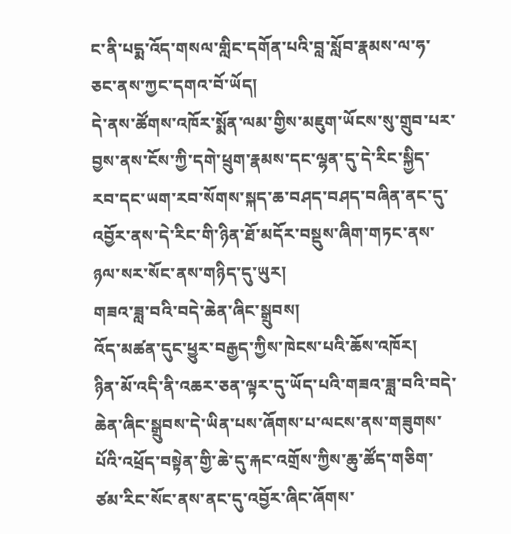ང་ནི་པདྨ་འོད་གསལ་གླིང་དགོན་པའི་བླ་སློབ་རྣམས་ལ་ཧ་ཅང་ནས་ཀྱང་དགའ་བོ་ཡོད།
དེ་ནས་ཚོགས་འཁོར་སྨོན་ལམ་གྱིས་མཇུག་ཡོངས་སུ་གྲུབ་པར་བྱས་ནས་ངོས་ཀྱི་དགེ་ཕྲུག་རྣམས་དང་ལྷན་དུ་དེ་རིང་སྐྱིད་རབ་དང་ཡག་རབ་སོགས་སྐད་ཆ་བཤད་བཤད་བཞིན་ནང་དུ་འབྱོར་ནས་དེ་རིང་གི་ཉིན་ཐོ་མདོར་བསྡུས་ཞིག་གཏང་ནས་ཉལ་སར་སོང་ནས་གཉིད་དུ་ཡུར།
གཟའ་ཟླ་བའི་བདེ་ཆེན་ཞིང་སྒྲུབས།
འོད་མཚན་དུང་ཕྱུར་བརྒྱད་ཀྱིས་ཁེངས་པའི་ཆོས་འཁོར།
ཉིན་མོ་འདི་ནི་འཆར་ཅན་ལྟར་དུ་ཡོད་པའི་གཟའ་ཟླ་བའི་བདེ་ཆེན་ཞིང་སྒྲུབས་དེ་ཡིན་པས་ཞོགས་པ་ལངས་ནས་གཟུགས་པོའི་འཕྲོད་བསྟེན་གྱི་ཆེ་དུ་རྐང་འགྲོས་ཀྱིས་ཆུ་ཚོད་གཅིག་ཙམ་རིང་སོང་ནས་ནང་དུ་འབྱོར་ཞིང་ཞོགས་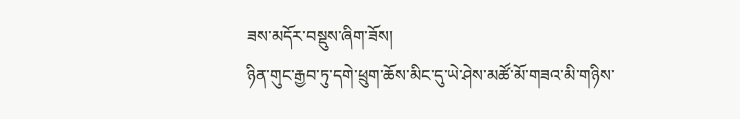ཟས་མདོར་བསྡུས་ཞིག་ཟོས།
ཉིན་གུང་རྒྱབ་ཏུ་དགེ་ཕྲུག་ཆོས་མིང་དུ་ཡེ་ཤེས་མཚོ་མོ་གཟའ་མི་གཉིས་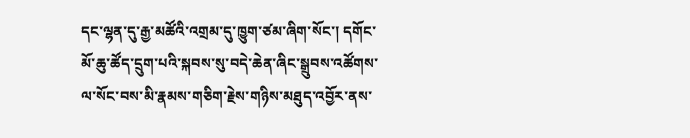དང་ལྷན་དུ་རྒྱ་མཚོའི་འགྲམ་དུ་ཁྱུག་ཙམ་ཞིག་སོང་། དགོང་མོ་ཆུ་ཚོད་དྲུག་པའི་སྐབས་སུ་བདེ་ཆེན་ཞིང་སྒྲུབས་འཚོགས་ལ་སོང་བས་མི་རྣམས་གཅིག་རྗེས་གཉིས་མཐུད་འབྱོར་ནས་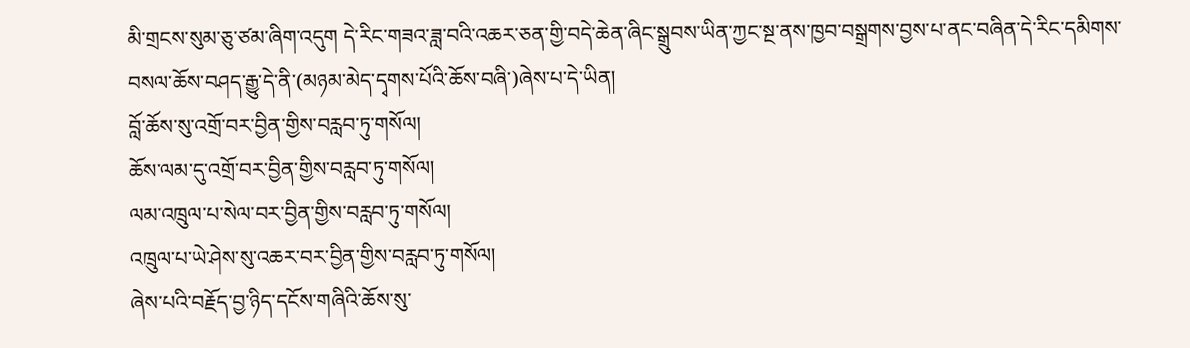མི་གྲངས་སུམ་ཅུ་ཙམ་ཞིག་འདུག དེ་རིང་གཟའ་ཟླ་བའི་འཆར་ཅན་གྱི་བདེ་ཆེན་ཞིང་སྒྲུབས་ཡིན་ཀྱང་སྔ་ནས་ཁྱབ་བསྒྲགས་བྱས་པ་ནང་བཞིན་དེ་རིང་དམིགས་བསལ་ཆོས་བཤད་རྒྱུ་དེ་ནི་(མཉམ་མེད་དྭགས་པོའི་ཆོས་བཞི་)ཞེས་པ་དེ་ཡིན།
བློ་ཆོས་སུ་འགྲོ་བར་བྱིན་གྱིས་བརླབ་ཏུ་གསོལ།
ཆོས་ལམ་དུ་འགྲོ་བར་བྱིན་གྱིས་བརླབ་ཏུ་གསོལ།
ལམ་འཁྲུལ་པ་སེལ་བར་བྱིན་གྱིས་བརླབ་ཏུ་གསོལ།
འཁྲུལ་པ་ཡེ་ཤེས་སུ་འཆར་བར་བྱིན་གྱིས་བརླབ་ཏུ་གསོལ།
ཞེས་པའི་བརྗོད་བྱ་ཉིད་དངོས་གཞིའི་ཆོས་སུ་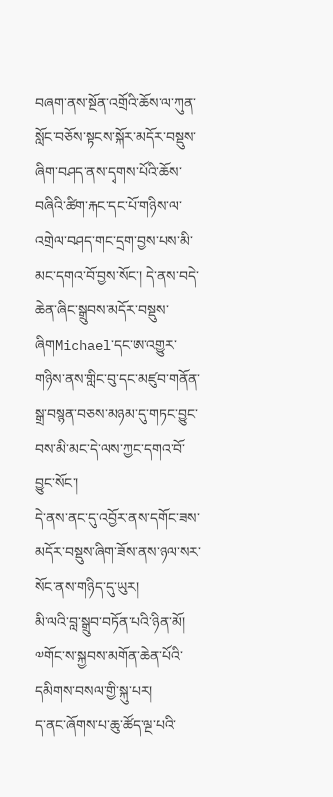བཞག་ནས་སྔོན་འགྲོའི་ཆོས་ལ་ཀུན་སློང་བཅོས་སྟངས་སྐོར་མདོར་བསྡུས་ཞིག་བཤད་ནས་དྭགས་པོའི་ཆོས་བཞིའི་ཚིག་རྐང་དང་པོ་གཉིས་ལ་འགྲེལ་བཤད་གང་དྲག་བྱས་པས་མི་མང་དགའ་བོ་བྱས་སོང་། དེ་ནས་བདེ་ཆེན་ཞིང་སྒྲུབས་མདོར་བསྡུས་ཞིགMichael་དང་ཨ་འགྱུར་གཉིས་ནས་གླིང་བུ་དང་མཛུབ་གནོན་སྒྲ་བསྙན་བཅས་མཉམ་དུ་གཏང་བྱུང་བས་མི་མང་དེ་ལས་ཀྱང་དགའ་བོ་བྱུང་སོང་།
དེ་ནས་ནང་དུ་འབྱོར་ནས་དགོང་ཟས་མདོར་བསྡུས་ཞིག་ཟོས་ནས་ཉལ་སར་སོང་ནས་གཉིད་དུ་ཡུར།
མི་ལའི་བླ་སྒྲུབ་བཏོན་པའི་ཉིན་མོ།
༧གོང་ས་སྐྱབས་མགོན་ཆེན་པོའི་དམིགས་བསལ་གྱི་སྐུ་པར།
ད་ནང་ཞོགས་པ་ཆུ་ཚོད་ལྔ་པའི་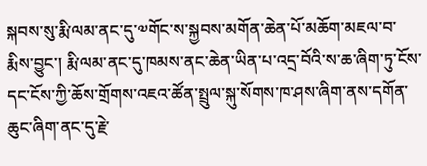སྐབས་སུ་རྨི་ལམ་ནང་དུ་༧གོང་ས་སྐྱབས་མགོན་ཆེན་པོ་མཆོག་མཇལ་བ་རྨིས་བྱུང་། རྨི་ལམ་ནང་དུ་ཁམས་ནང་ཆེན་ཡིན་པ་འདྲ་བོའི་ས་ཆ་ཞིག་ཏུ་ངོས་དང་ངོས་ཀྱི་ཆོས་གྲོགས་འཇའ་ཚོན་སྤྲུལ་སྐུ་སོགས་ཁ་ཤས་ཞིག་ནས་དགོན་ཆུང་ཞིག་ནང་དུ་རྗེ་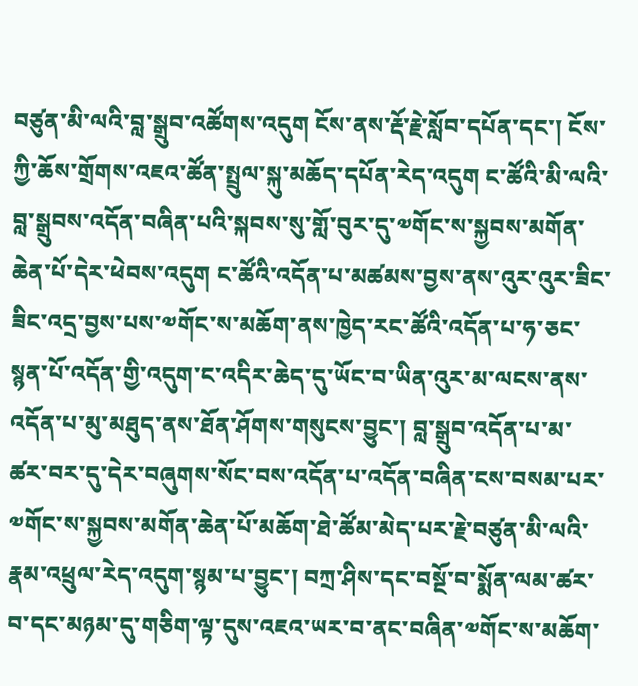བཙུན་མི་ལའི་བླ་སྒྲུབ་འཚོགས་འདུག ངོས་ནས་རྡོ་རྗེ་སློབ་དཔོན་དང་། ངོས་ཀྱི་ཆོས་གྲོགས་འཇའ་ཚོན་སྤྲུལ་སྐུ་མཆོད་དཔོན་རེད་འདུག ང་ཚོའི་མི་ལའི་བླ་སྒྲུབས་འདོན་བཞིན་པའི་སྐབས་སུ་གློ་བུར་དུ་༧གོང་ས་སྐྱབས་མགོན་ཆེན་པོ་དེར་ཕེབས་འདུག ང་ཚོའི་འདོན་པ་མཚམས་བྱས་ནས་འུར་འུར་ཟིང་ཟིང་འདྲ་བྱས་པས་༧གོང་ས་མཆོག་ནས་ཁྱེད་རང་ཚོའི་འདོན་པ་ཧ་ཅང་སྙན་པོ་འདོན་གྱི་འདུག་ང་འདིར་ཆེད་དུ་ཡོང་བ་ཡིན་འུར་མ་ལངས་ནས་འདོན་པ་མུ་མཐུད་ནས་ཐོན་ཤོགས་གསུངས་བྱུང་། བླ་སྒྲུབ་འདོན་པ་མ་ཚར་བར་དུ་དེར་བཞུགས་སོང་བས་འདོན་པ་འདོན་བཞིན་ངས་བསམ་པར་༧གོང་ས་སྐྱབས་མགོན་ཆེན་པོ་མཆོག་ཐེ་ཚོམ་མེད་པར་རྗེ་བཙུན་མི་ལའི་རྣམ་འཕྲུལ་རེད་འདུག་སྙམ་པ་བྱུང་། བཀྲ་ཤིས་དང་བསྔོ་བ་སྨོན་ལམ་ཚར་བ་དང་མཉམ་དུ་གཅིག་ལྟ་དུས་འཇའ་ཡར་བ་ནང་བཞིན་༧གོང་ས་མཆོག་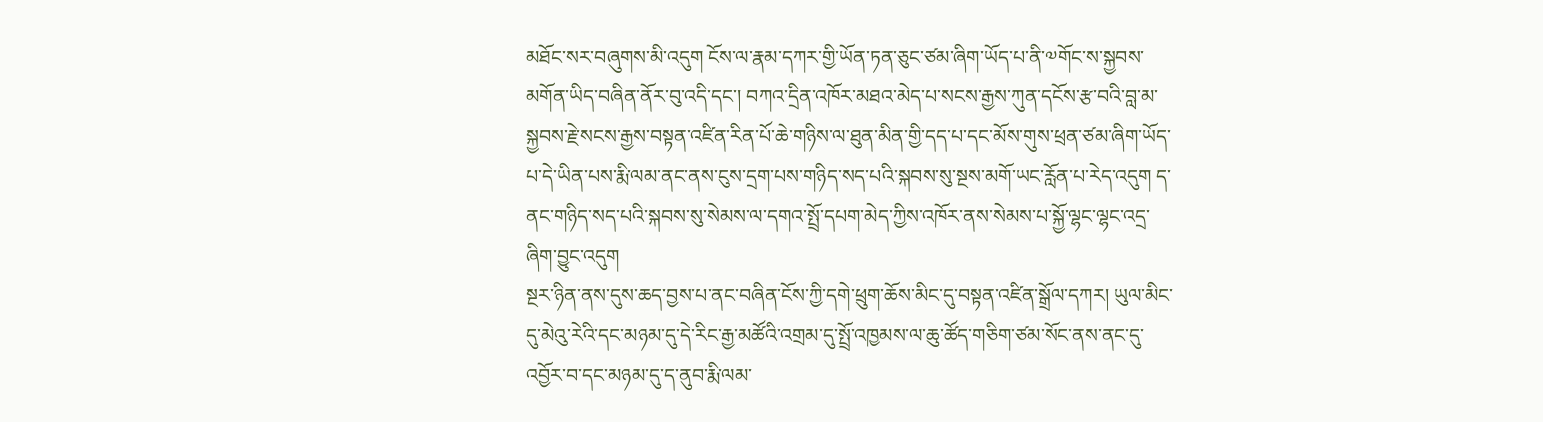མཐོང་སར་བཞུགས་མི་འདུག ངོས་ལ་རྣམ་དཀར་གྱི་ཡོན་ཏན་ཅུང་ཙམ་ཞིག་ཡོད་པ་ནི་༧གོང་ས་སྐྱབས་མགོན་ཡིད་བཞིན་ནོར་བུ་འདི་དང་། བཀའ་དྲིན་འཁོར་མཐའ་མེད་པ་སངས་རྒྱས་ཀུན་དངོས་རྩ་བའི་བླ་མ་སྐྱབས་རྗེ་སངས་རྒྱས་བསྟན་འཛིན་རིན་པོ་ཆེ་གཉིས་ལ་ཐུན་མིན་གྱི་དད་པ་དང་མོས་གུས་ཕྲན་ཙམ་ཞིག་ཡོད་པ་དེ་ཡིན་པས་རྨི་ལམ་ནང་ནས་ངུས་དྲག་པས་གཉིད་སད་པའི་སྐབས་སུ་སྔས་མགོ་ཡང་རློན་པ་རེད་འདུག ད་ནང་གཉིད་སད་པའི་སྐབས་སུ་སེམས་ལ་དགའ་སྤྲོ་དཔག་མེད་ཀྱིས་འཁོར་ནས་སེམས་པ་སྐྱོ་ལྷང་ལྷང་འདྲ་ཞིག་བྱུང་འདུག
སྔར་ཉིན་ནས་དུས་ཆད་བྱས་པ་ནང་བཞིན་ངོས་ཀྱི་དགེ་ཕྲུག་ཆོས་མིང་དུ་བསྟན་འཛིན་སྒྲོལ་དཀར། ཡུལ་མིང་དུ་མེའུ་རེའི་དང་མཉམ་དུ་དེ་རིང་རྒྱ་མཚོའི་འགྲམ་དུ་སྤྲོ་འཁྱམས་ལ་ཆུ་ཚོད་གཅིག་ཙམ་སོང་ནས་ནང་དུ་འབྱོར་བ་དང་མཉམ་དུ་ད་ནུབ་རྨི་ལམ་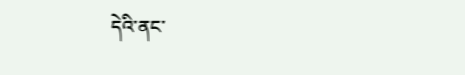དེའི་ནང་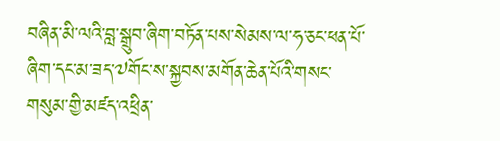བཞིན་མི་ལའི་བླ་སྒྲུབ་ཞིག་བཏོན་པས་སེམས་ལ་ཧ་ཅང་ཕན་པོ་ཞིག་དང་མ་ཟད་༧གོང་ས་སྐྱབས་མགོན་ཆེན་པོའི་གསང་གསུམ་གྱི་མཛད་འཕྲིན་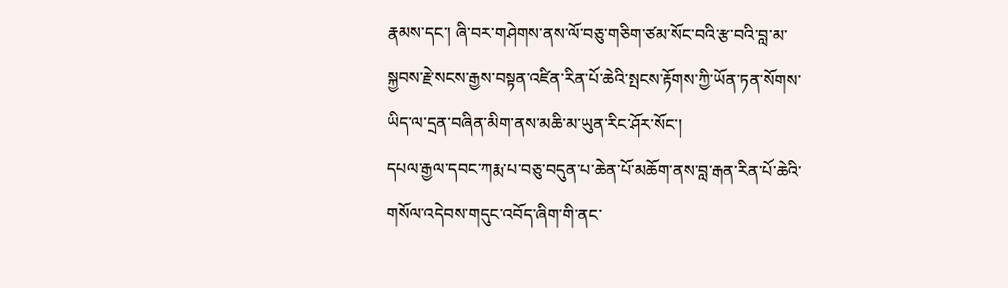རྣམས་དང་། ཞི་བར་གཤེགས་ནས་ལོ་བཅུ་གཅིག་ཙམ་སོང་བའི་རྩ་བའི་བླ་མ་སྐྱབས་རྗེ་སངས་རྒྱས་བསྟན་འཛིན་རིན་པོ་ཆེའི་སྤངས་རྟོགས་ཀྱི་ཡོན་ཏན་སོགས་ཡིད་ལ་དྲན་བཞིན་མིག་ནས་མཆི་མ་ཡུན་རིང་ཤོར་སོང་།
དཔལ་རྒྱལ་དབང་ཀརྨ་པ་བཅུ་བདུན་པ་ཆེན་པོ་མཆོག་ནས་བླ་རྒན་རིན་པོ་ཆེའི་གསོལ་འདེབས་གདུང་འབོད་ཞིག་གི་ནང་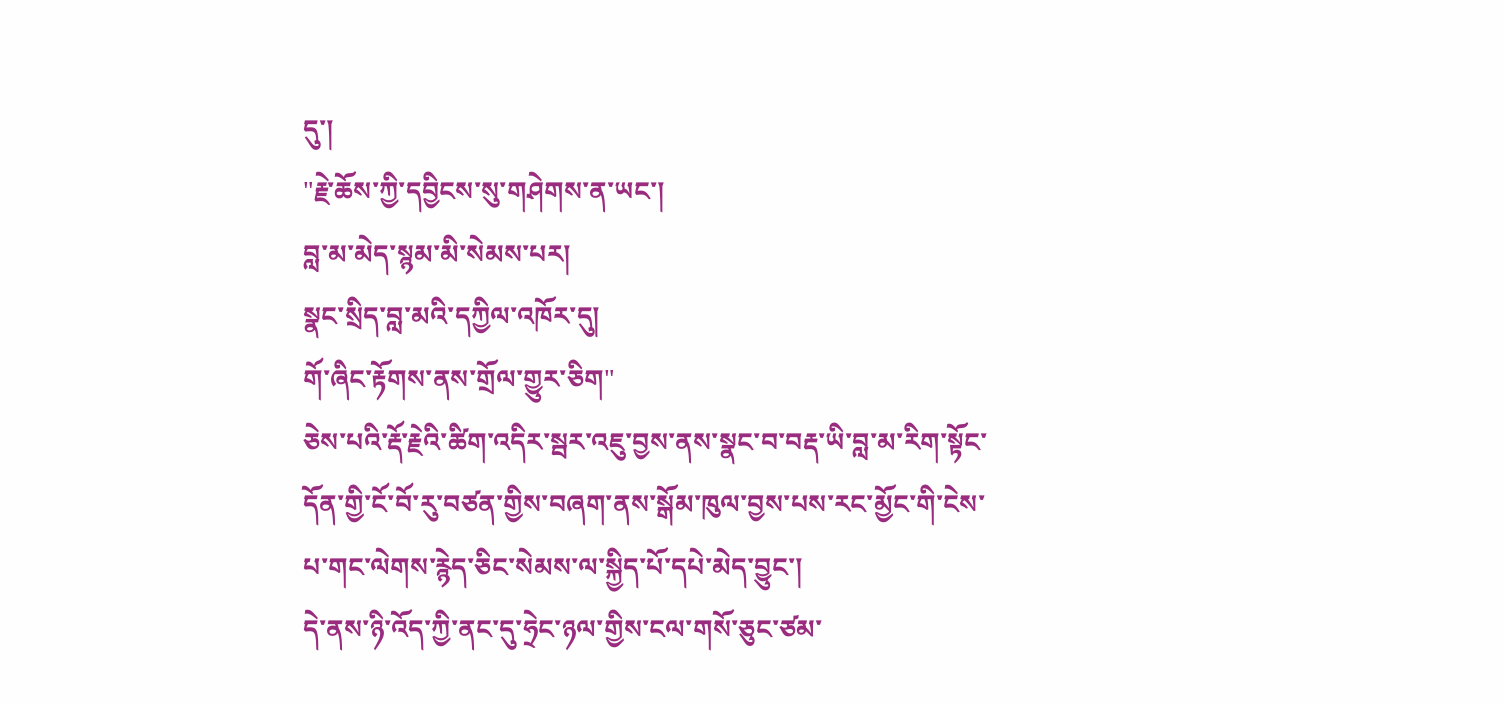དུ་།
"རྗེ་ཆོས་ཀྱི་དབྱིངས་སུ་གཤེགས་ན་ཡང་།
བླ་མ་མེད་སྙམ་མི་སེམས་པར།
སྣང་སྲིད་བླ་མའི་དཀྱིལ་འཁོར་དུ།
གོ་ཞིང་རྟོགས་ནས་གྲོལ་གྱུར་ཅིག"
ཅེས་པའི་རྡོ་རྗེའི་ཚིག་འདིར་སྦར་འཇུ་བྱས་ནས་སྣང་བ་བརྡ་ཡི་བླ་མ་རིག་སྟོང་དོན་གྱི་ངོ་བོ་རུ་བཙན་གྱིས་བཞག་ནས་སྒོམ་ཁུལ་བྱས་པས་རང་མྱོང་གི་ངེས་པ་གང་ལེགས་རྙེད་ཅིང་སེམས་ལ་སྐྱིད་པོ་དཔེ་མེད་བྱུང་།
དེ་ནས་ཉི་འོད་ཀྱི་ནང་དུ་ཧྲེང་ཉལ་གྱིས་ངལ་གསོ་ཅུང་ཙམ་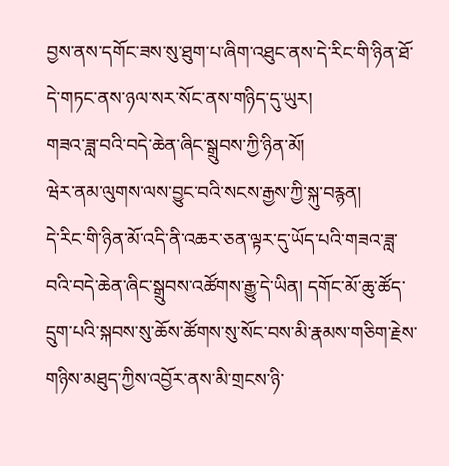བྱས་ནས་དགོང་ཟས་སུ་ཐུག་པ་ཞིག་འཐུང་ནས་དེ་རིང་གི་ཉིན་ཐོ་དེ་གཏང་ནས་ཉལ་སར་སོང་ནས་གཉིད་དུ་ཡུར།
གཟའ་ཟླ་བའི་བདེ་ཆེན་ཞིང་སྒྲུབས་ཀྱི་ཉིན་མོ།
ཝེར་ནམ་ལུགས་ལས་བྱུང་བའི་སངས་རྒྱས་ཀྱི་སྐུ་བརྙན།
དེ་རིང་གི་ཉིན་མོ་འདི་ནི་འཆར་ཅན་ལྟར་དུ་ཡོད་པའི་གཟའ་ཟླ་བའི་བདེ་ཆེན་ཞིང་སྒྲུབས་འཚོགས་རྒྱུ་དེ་ཡིན། དགོང་མོ་ཆུ་ཚོད་དྲུག་པའི་སྐབས་སུ་ཆོས་ཚོགས་སུ་སོང་བས་མི་རྣམས་གཅིག་རྗེས་གཉིས་མཐུད་ཀྱིས་འབྱོར་ནས་མི་གྲངས་ཉི་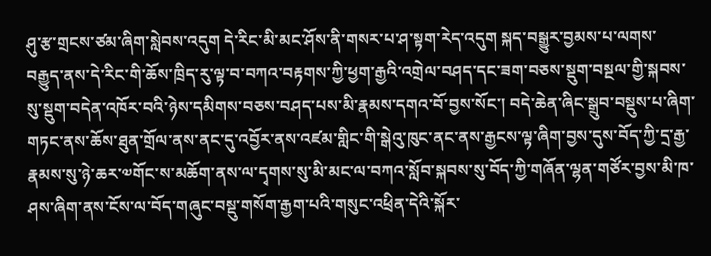ཤུ་རྩ་གྲངས་ཙམ་ཞིག་སླེབས་འདུག དེ་རིང་མི་མང་ཤོས་ནི་གསར་པ་ཤ་སྟག་རེད་འདུག སྐད་བསྒྱུར་བྱམས་པ་ལགས་བརྒྱུད་ནས་དེ་རིང་གི་ཆོས་ཁྲིད་རུ་ལྟ་བ་བཀའ་བརྟགས་ཀྱི་ཕྱག་རྒྱའི་འགྲེལ་བཤད་དང་ཟག་བཅས་སྡུག་བསྔལ་གྱི་སྐབས་སུ་སྡུག་བདེན་འཁོར་བའི་ཉེས་དམིགས་བཅས་བཤད་པས་མི་རྣམས་དགའ་བོ་བྱས་སོང་། བདེ་ཆེན་ཞིང་སྒྲུབ་བསྡུས་པ་ཞིག་གཏང་ནས་ཆོས་ཐུན་གྲོལ་ནས་ནང་དུ་འབྱོར་ནས་འཛམ་གླིང་གི་སྒེའུ་ཁུང་ནང་ནས་རྒྱངས་ལྟ་ཞིག་བྱས་དུས་བོད་ཀྱི་དྲ་རྒྱ་རྣམས་སུ་ཉེ་ཆར་༧གོང་ས་མཆོག་ནས་ལ་དྭགས་སུ་མི་མང་ལ་བཀའ་སློབ་སྐབས་སུ་བོད་ཀྱི་གཞོན་ལྷན་གཙོར་བྱས་མི་ཁ་ཤས་ཞིག་ནས་ངོས་ལ་བོད་གཞུང་བསྡུ་གསོག་རྒྱག་པའི་གསུང་འཕྲིན་དེའི་སྐོར་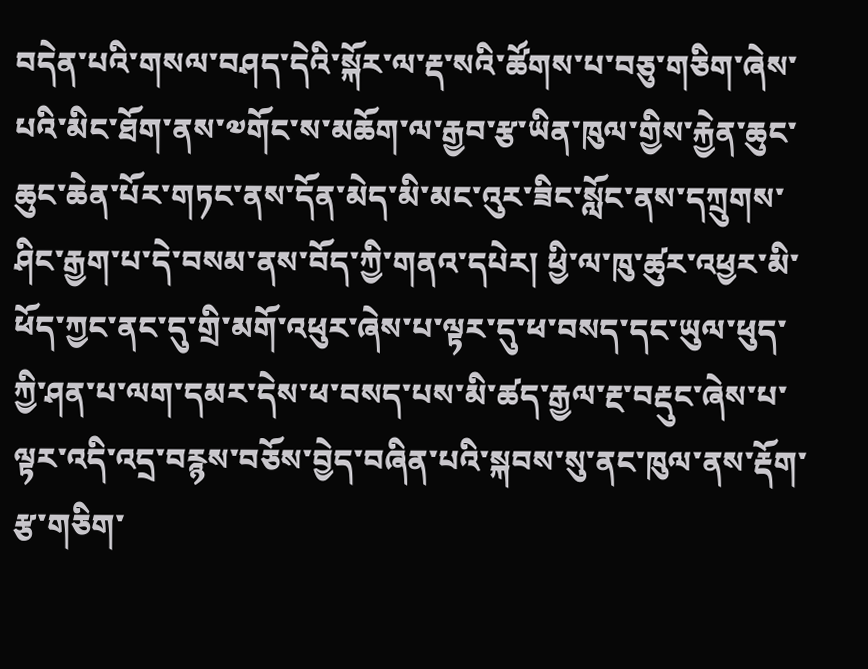བདེན་པའི་གསལ་བཤད་དེའི་སྐོར་ལ་རྡ་སའི་ཚོགས་པ་བཅུ་གཅིག་ཞེས་པའི་མིང་ཐོག་ནས་༧གོང་ས་མཆོག་ལ་རྒྱབ་རྩ་ཡིན་ཁུལ་གྱིས་རྐྱེན་ཆུང་ཆུང་ཆེན་པོར་གཏང་ནས་དོན་མེད་མི་མང་འུར་ཟིང་སློང་ནས་དཀྲུགས་ཤིང་རྒྱག་པ་དེ་བསམ་ནས་བོད་ཀྱི་གནའ་དཔེར། ཕྱི་ལ་ཁུ་ཚུར་འཕྱར་མི་ཕོད་ཀྱང་ནང་དུ་གྲི་མགོ་འཕུར་ཞེས་པ་ལྟར་དུ་ཕ་བསད་དང་ཡུལ་ཕུད་ཀྱི་ཤན་པ་ལག་དམར་དེས་ཕ་བསད་པས་མི་ཚད་རྒྱལ་རྔ་བརྡུང་ཞེས་པ་ལྟར་འདི་འདྲ་བརྙས་བཅོས་བྱེད་བཞིན་པའི་སྐབས་སུ་ནང་ཁུལ་ནས་རྡོག་རྩ་གཅིག་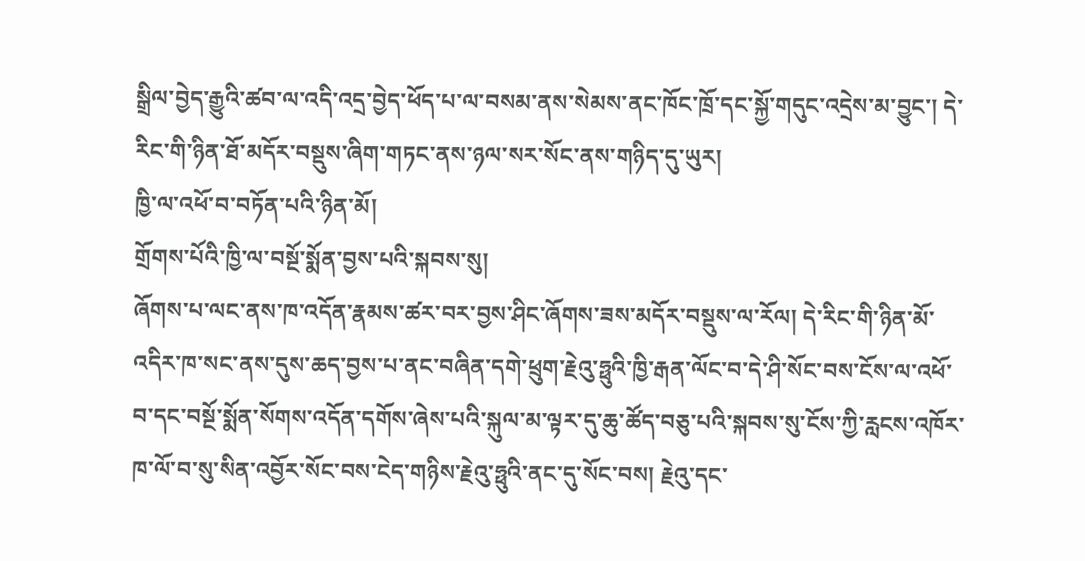སྒྲིལ་བྱེད་རྒྱུའི་ཚབ་ལ་འདི་འདྲ་བྱེད་ཕོད་པ་ལ་བསམ་ནས་སེམས་ནང་ཁོང་ཁྲོ་དང་སྐྱོ་གདུང་འདྲེས་མ་བྱུང་། དེ་རིང་གི་ཉིན་ཐོ་མདོར་བསྡུས་ཞིག་གཏང་ནས་ཉལ་སར་སོང་ནས་གཉིད་དུ་ཡུར།
ཁྱི་ལ་འཕོ་བ་བཏོན་པའི་ཉིན་མོ།
གྲོགས་པོའི་ཁྱི་ལ་བསྔོ་སྨོན་བྱས་པའི་སྐབས་སུ།
ཞོགས་པ་ལང་ནས་ཁ་འདོན་རྣམས་ཚར་བར་བྱས་ཤིང་ཞོགས་ཟས་མདོར་བསྡུས་ལ་རོལ། དེ་རིང་གི་ཉིན་མོ་འདིར་ཁ་སང་ནས་དུས་ཆད་བྱས་པ་ནང་བཞིན་དགེ་ཕྲུག་རྗེའུ་ཧྥུའི་ཁྱི་རྒན་ལོང་བ་དེ་ཤི་སོང་བས་ངོས་ལ་འཕོ་བ་དང་བསྔོ་སྨོན་སོགས་འདོན་དགོས་ཞེས་པའི་སྐུལ་མ་ལྟར་དུ་ཆུ་ཚོད་བཅུ་པའི་སྐབས་སུ་ངོས་ཀྱི་རླངས་འཁོར་ཁ་ལོ་བ་སུ་སིན་འབྱོར་སོང་བས་ངེད་གཉིས་རྗེའུ་ཧྥུའི་ནང་དུ་སོང་བས། རྗེའུ་དང་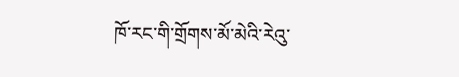ཁོ་རང་གི་གྲོགས་མོ་མེའི་རེའུ་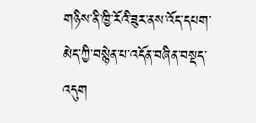གཉིས་ནི་ཁྱི་རོའི་ཟུར་ནས་འོད་དཔག་མེད་ཀྱི་བསྙེན་པ་འདོན་བཞིན་བསྡད་འདུག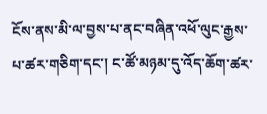ངོས་ནས་མི་ལ་བྱས་པ་ནང་བཞིན་འཕོ་ལུང་རྒྱས་པ་ཚར་གཅིག་དང་། ང་ཚོ་མཉམ་དུ་འོད་ཆོག་ཚར་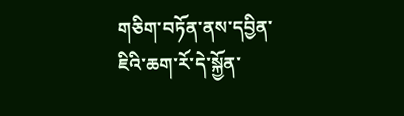གཅིག་བཏོན་ནས་དབྱིན་ཇིའི་ཆག་རོ་དེ་སྐྱོན་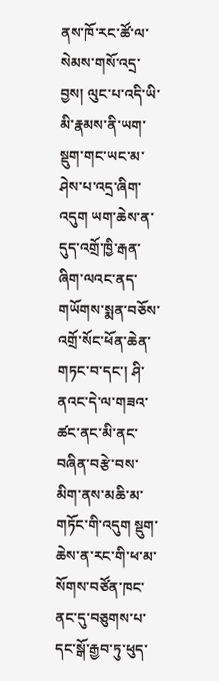ནས་ཁོ་རང་ཚོ་ལ་སེམས་གསོ་འདྲ་བྱས། ལུང་པ་འདི་ཡི་མི་རྣམས་ནི་ཡག་སྡུག་གང་ཡང་མ་ཤེས་པ་འདྲ་ཞིག་འདུག ཡག་ཆེས་ན་དུད་འགྲོ་ཁྱི་རྒན་ཞིག་ལའང་ནད་གཡོགས་སྨན་བཅོས་འགྲོ་སོང་ཕོན་ཆེན་གཏང་བ་དང་། ཤི་ནའང་དེ་ལ་གཟའ་ཚང་ནང་མི་ནང་བཞིན་བརྩེ་བས་མིག་ནས་མཆི་མ་གཏོང་གི་འདུག སྡུག་ཆེས་ན་རང་གི་ཕ་མ་སོགས་བཙོན་ཁང་ནང་དུ་བཅུགས་པ་དང་སྒོ་རྒྱབ་ཏུ་ཕུད་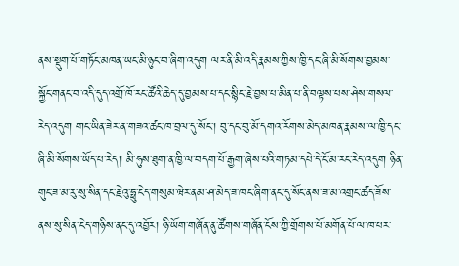ནས་སྡུག་པོ་གཏོང་མཁན་ཡང་མི་ཉུང་བ་ཞིག་འདུག ལར་ནི་མི་འདི་རྣམས་ཀྱིས་ཁྱི་དང་ཞི་མི་སོགས་བྱམས་སྐྱོང་གནང་བ་འདི་དུད་འགྲོ་ཁོ་རང་ཚོའི་ཆེད་དུ་བྱམས་པ་དང་སྙིང་རྗེ་བྱས་པ་མིན་པ་ནི་བལྟས་པས་ཤེས་གསལ་རེད་འདུག གང་ཡིན་ཟེར་ན་གཟའ་ཚང་ཁ་བྲལ་དུ་སོང་། བུ་དང་བུ་མོ་དགའ་རོགས་མེད་མཁན་རྣམས་ལ་ཁྱི་དང་ཞི་མི་སོགས་ཡོད་པ་རེད། མི་ཧུས་ཐུག་ན་ཁྱི་ལ་བདག་པོ་རྒྱག་ཞེས་པའི་གཏམ་དཔེ་དེ་ངོ་མ་རང་རེད་འདུག ཉིན་གུང་ཟ་མ་རུ་སུ་སིན་དང་རྗེའུ་ཧྥུ་ངེད་གསུམ་ཝེར་ནམ་ཤ་མེད་ཟ་ཁང་ཞིག་ནང་དུ་སོང་ནས་ཟ་མ་འགྲང་ཚད་ཟོས་ནས་སུ་སིན་ངེད་གཉིས་ནང་དུ་འབྱོར། ཉི་ཡོག་གཞོན་ནུ་ཚོགས་གཞོན་ངོས་ཀྱི་གྲོགས་པོ་མགོན་པོ་ལ་ཁ་པར་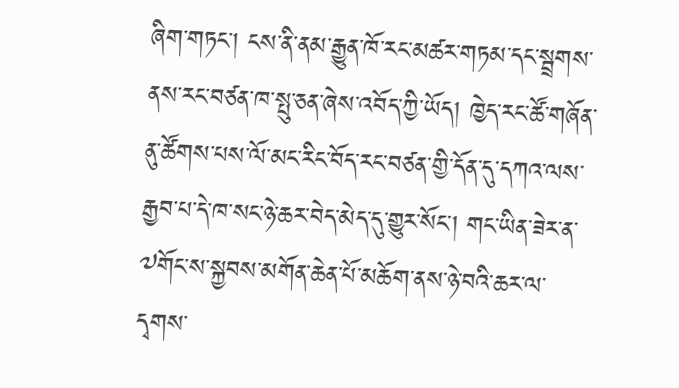ཞིག་གཏང་། ངས་ནི་ནམ་རྒྱུན་ཁོ་རང་མཚར་གཏམ་དང་སྦྲགས་ནས་རང་བཙན་ཁ་སྤུ་ཅན་ཞེས་འབོད་ཀྱི་ཡོད། ཁྱེད་རང་ཚོ་གཞོན་ནུ་ཚོགས་པས་ལོ་མང་རིང་བོད་རང་བཙན་གྱི་དོན་དུ་དཀའ་ལས་རྒྱབ་པ་དེ་ཁ་སང་ཉེ་ཆར་བེད་མེད་དུ་གྱུར་སོང་། གང་ཡིན་ཟེར་ན་༧གོང་ས་སྐྱབས་མགོན་ཆེན་པོ་མཆོག་ནས་ཉེ་བའི་ཆར་ལ་དྭགས་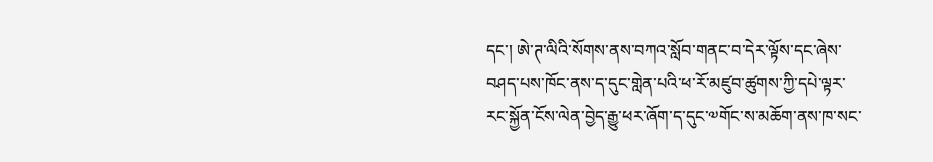དང་། ཨེ་ཊ་ལིའི་སོགས་ནས་བཀའ་སློབ་གནང་བ་དེར་ལྟོས་དང་ཞེས་བཤད་པས་ཁོང་ནས་ད་དུང་གླེན་པའི་ཕ་རོ་མཛུབ་ཚུགས་ཀྱི་དཔེ་ལྟར་རང་སྐྱོན་ངོས་ལེན་བྱེད་རྒྱུ་ཕར་ཞོག་ད་དུང་༧གོང་ས་མཆོག་ནས་ཁ་སང་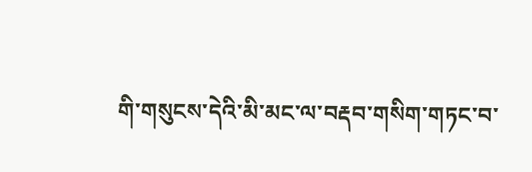གི་གསུངས་དེའི་མི་མང་ལ་བརྡབ་གསིག་གཏང་བ་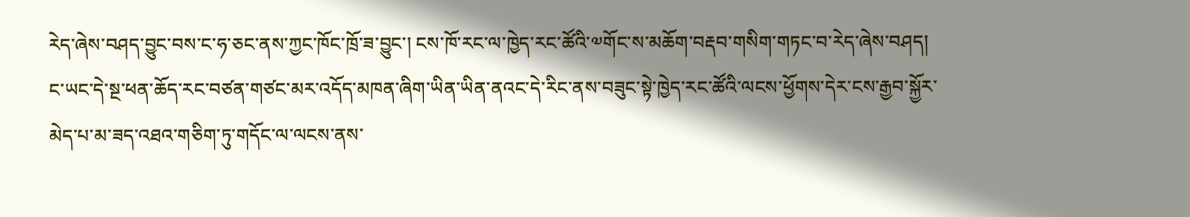རེད་ཞེས་བཤད་བྱུང་བས་ང་ཧ་ཅང་ནས་ཀྱང་ཁོང་ཁྲོ་ཟ་བྱུང་། ངས་ཁོ་རང་ལ་ཁྱེད་རང་ཚོའི་༧གོང་ས་མཆོག་བརྡབ་གསིག་གཏང་བ་རེད་ཞེས་བཤད། ང་ཡང་དེ་སྔ་ཕན་ཆོད་རང་བཙན་གཙང་མར་འདོད་མཁན་ཞིག་ཡིན་ཡིན་ནའང་དེ་རིང་ནས་བཟུང་སྟེ་ཁྱེད་རང་ཚོའི་ལངས་ཕྱོགས་དེར་ངས་རྒྱབ་སྐྱོར་མེད་པ་མ་ཟད་འཐའ་གཅིག་ཏུ་གདོང་ལ་ལངས་ནས་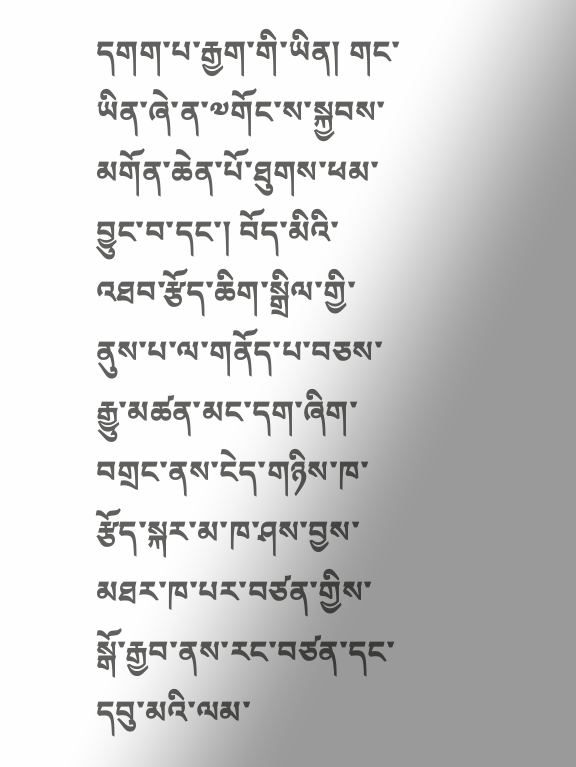དགག་པ་རྒྱག་གི་ཡིན། གང་ཡིན་ཞེ་ན་༧གོང་ས་སྐྱབས་མགོན་ཆེན་པོ་ཐུགས་ཕམ་བྱུང་བ་དང་། བོད་མིའི་འཐབ་རྩོད་ཆིག་སྒྲིལ་གྱི་ནུས་པ་ལ་གནོད་པ་བཅས་རྒྱུ་མཚན་མང་དག་ཞིག་བགྲང་ནས་ངེད་གཉིས་ཁ་རྩོད་སྐར་མ་ཁ་ཤས་བྱས་མཐར་ཁ་པར་བཙན་གྱིས་སྒོ་རྒྱབ་ནས་རང་བཙན་དང་དབུ་མའི་ལམ་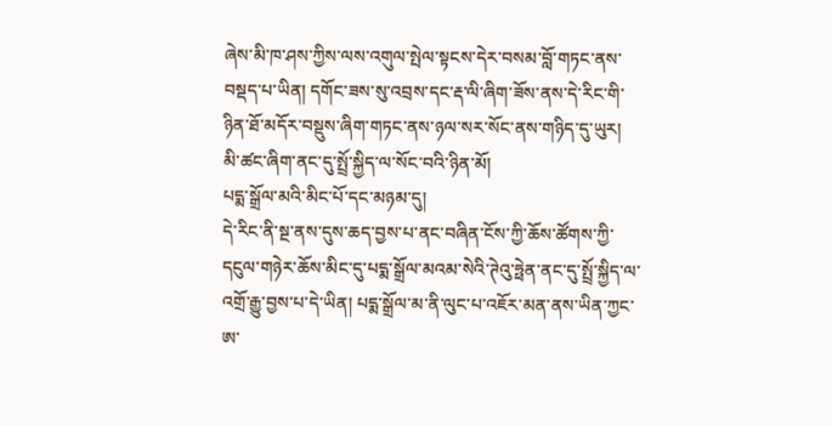ཞེས་མི་ཁ་ཤས་ཀྱིས་ལས་འགུལ་སྤེལ་སྟངས་དེར་བསམ་བློ་གཏང་ནས་བསྡད་པ་ཡིན། དགོང་ཟས་སུ་འབྲས་དང་རྡ་ལི་ཞིག་ཟོས་ནས་དེ་རིང་གི་ཉིན་ཐོ་མདོར་བསྡུས་ཞིག་གཏང་ནས་ཉལ་སར་སོང་ནས་གཉིད་དུ་ཡུར།
མི་ཚང་ཞིག་ནང་དུ་སྤྲོ་སྐྱིད་ལ་སོང་བའི་ཉིན་མོ།
པདྨ་སྒྲོལ་མའི་མིང་པོ་དང་མཉམ་དུ།
དེ་རིང་ནི་སྔ་ནས་དུས་ཆད་བྱས་པ་ནང་བཞིན་ངོས་ཀྱི་ཆོས་ཚོགས་ཀྱི་དངུལ་གཉེར་ཆོས་མིང་དུ་པདྨ་སྒྲོལ་མའམ་སེའི་ཊེའུ་ཧྥེན་ནང་དུ་སྤྲོ་སྐྱིད་ལ་འགྲོ་རྒྱུ་བྱས་པ་དེ་ཡིན། པདྨ་སྒྲོལ་མ་ནི་ལུང་པ་འཇོར་མན་ནས་ཡིན་ཀྱང་ཨ་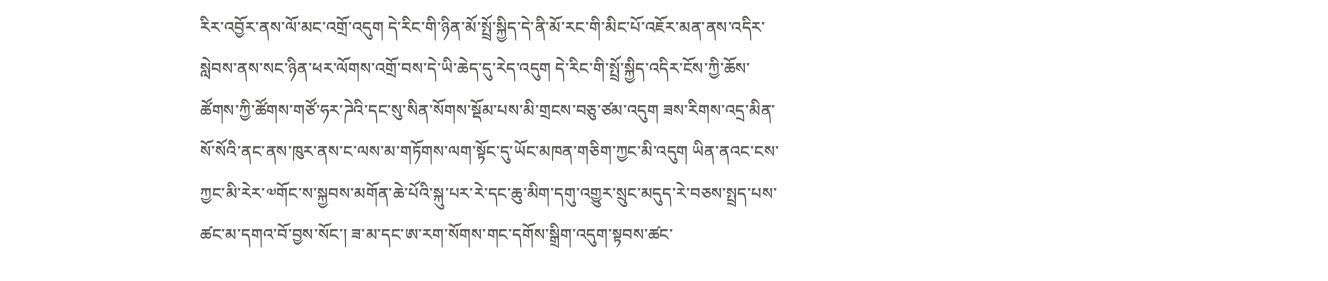རིར་འབྱོར་ནས་ལོ་མང་འགྲོ་འདུག དེ་རིང་གི་ཉིན་མོ་སྤྲོ་སྐྱིད་དེ་ནི་མོ་རང་གི་མིང་པོ་འཇོར་མན་ནས་འདིར་སླེབས་ནས་སང་ཉིན་ཕར་ལོགས་འགྲོ་བས་དེ་ཡི་ཆེད་དུ་རེད་འདུག དེ་རིང་གི་སྤྲོ་སྐྱིད་འདིར་ངོས་ཀྱི་ཆོས་ཚོགས་ཀྱི་ཚོགས་གཙོ་ཧར་ཌེའི་དང་སུ་སིན་སོགས་སྡོམ་པས་མི་གྲངས་བཅུ་ཙམ་འདུག ཟས་རིགས་འདྲ་མིན་སོ་སོའི་ནང་ནས་ཁུར་ནས་ང་ལས་མ་གཏོགས་ལག་སྟོང་དུ་ཡོང་མཁན་གཅིག་ཀྱང་མི་འདུག ཡིན་ནའང་ངས་ཀྱང་མི་རེར་༧གོང་ས་སྐྱབས་མགོན་ཆེ་པོའི་སྐུ་པར་རེ་དང་ཆུ་མིག་དགུ་འགྱུར་སྲུང་མདུད་རེ་བཅས་སྤྲད་པས་ཚང་མ་དགའ་བོ་བྱས་སོང་། ཟ་མ་དང་ཨ་རག་སོགས་གང་དགོས་སྒྲིག་འདུག་སྟབས་ཚང་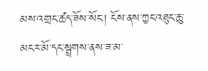མས་འགྲང་ཚད་ཟོས་སོང་། ངོས་ནས་ཀྱང་འཐུང་ཆུ་མངར་མོ་དང་སྦྲགས་ནས་ཟ་མ་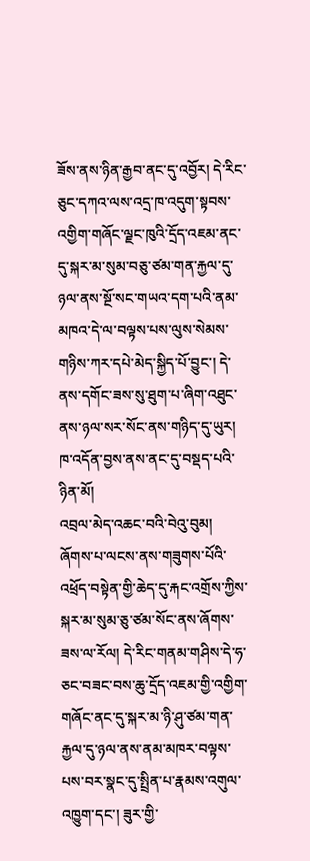ཟོས་ནས་ཉིན་རྒྱབ་ནང་དུ་འབྱོར། དེ་རིང་ཅུང་དཀའ་ལས་འདྲ་ཁ་འདུག་སྟབས་འགྱིག་གཞོང་ལྗང་ཁུའི་དྲོད་འཇམ་ནང་དུ་སྐར་མ་སུམ་བཅུ་ཙམ་གན་རྐྱལ་དུ་ཉལ་ནས་སྔོ་སང་གཡའ་དག་པའི་ནམ་མཁའ་དེ་ལ་བལྟས་པས་ལུས་སེམས་གཉིས་ཀར་དཔེ་མེད་སྐྱིད་པོ་བྱུང་། དེ་ནས་དགོང་ཟས་སུ་ཐུག་པ་ཞིག་འཐུང་ནས་ཉལ་སར་སོང་ནས་གཉིད་དུ་ཡུར།
ཁ་འདོན་བྱས་ནས་ནང་དུ་བསྡད་པའི་ཉིན་མོ།
འབྲལ་མེད་འཆང་བའི་བེའུ་བུམ།
ཞོགས་པ་ལངས་ནས་གཟུགས་པོའི་འཕྲོད་བསྟེན་གྱི་ཆེད་དུ་རྐང་འགྲོས་ཀྱིས་སྐར་མ་སུམ་ཅུ་ཙམ་སོང་ནས་ཞོགས་ཟས་ལ་རོལ། དེ་རིང་གནམ་གཤིས་དེ་ཧ་ཅང་བཟང་བས་ཆུ་དྲོད་འཇམ་གྱི་འགྱིག་གཞོང་ནང་དུ་སྐར་མ་ཉི་ཤུ་ཙམ་གན་རྐྱལ་དུ་ཉལ་ནས་ནམ་མཁར་བལྟས་པས་བར་སྣང་དུ་སྤྲིན་པ་རྣམས་འགུལ་འཁྱུག་དང་། ཟུར་གྱི་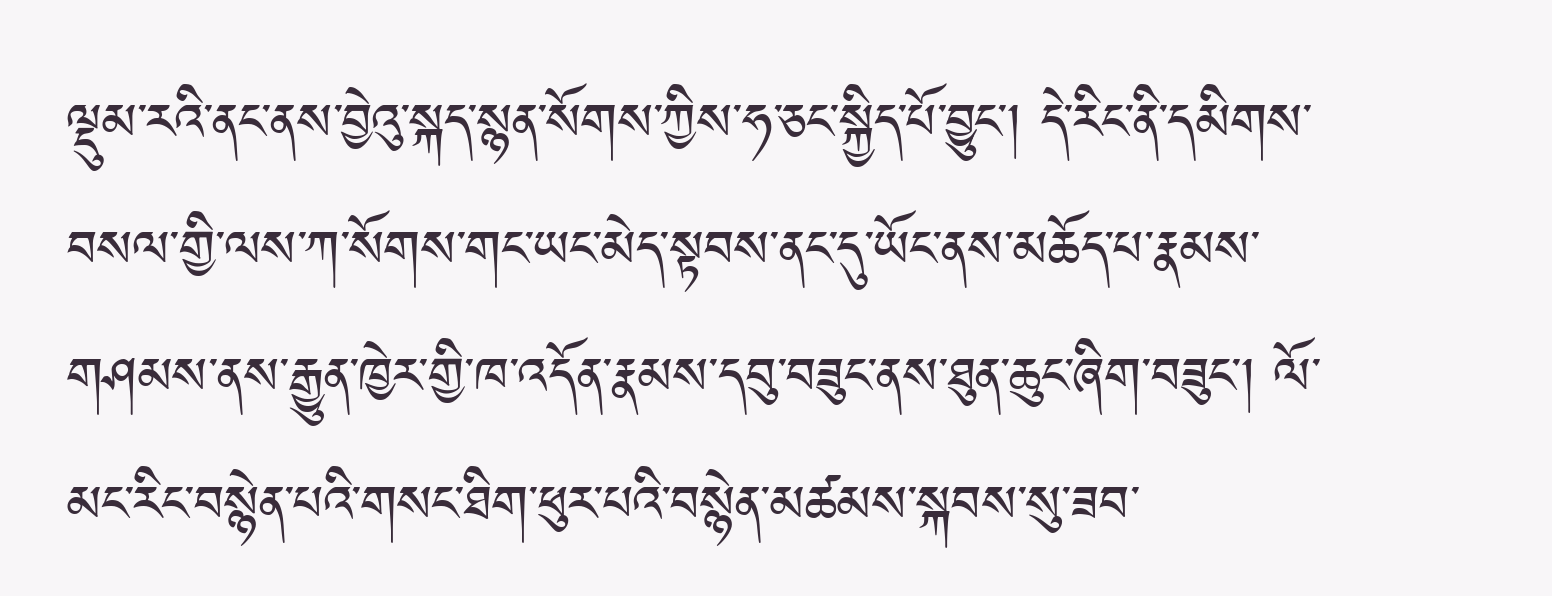ལྡུམ་རའི་ནང་ནས་བྱེའུ་སྐད་སྙན་སོགས་ཀྱིས་ཧ་ཅང་སྐྱིད་པོ་བྱུང་། དེ་རིང་ནི་དམིགས་བསལ་གྱི་ལས་ཀ་སོགས་གང་ཡང་མེད་སྟབས་ནང་དུ་ཡོང་ནས་མཆོད་པ་རྣམས་གཤམས་ནས་རྒྱུན་ཁྱེར་གྱི་ཁ་འདོན་རྣམས་དབུ་བཟུང་ནས་ཐུན་ཆུང་ཞིག་བཟུང་། ལོ་མང་རིང་བསྙེན་པའི་གསང་ཐིག་ཕུར་པའི་བསྙེན་མཚམས་སྐབས་སུ་ཟབ་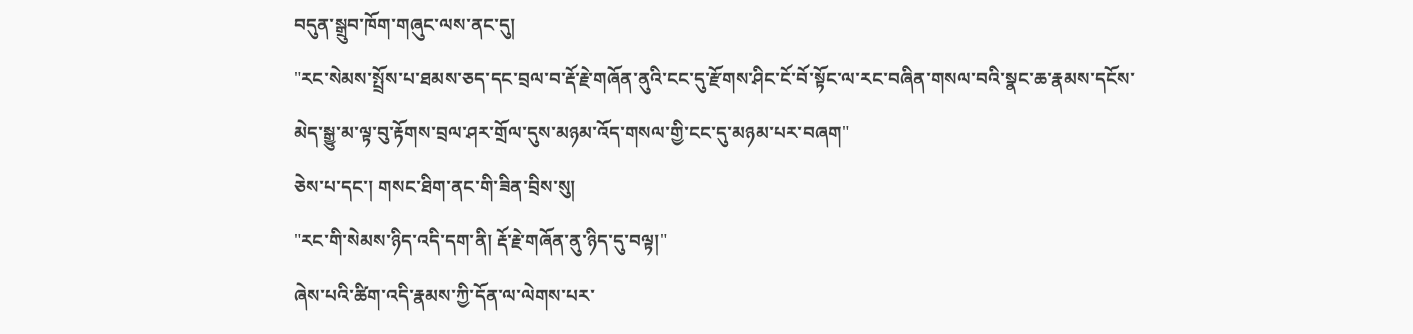བདུན་སྒྲུབ་ཁོག་གཞུང་ལས་ནང་དུ།
"རང་སེམས་སྤྲོས་པ་ཐམས་ཅད་དང་བྲལ་བ་རྡོ་རྗེ་གཞོན་ནུའི་ངང་དུ་རྫོགས་ཤིང་ངོ་བོ་སྟོང་ལ་རང་བཞིན་གསལ་བའི་སྣང་ཆ་རྣམས་དངོས་མེད་སྒྱུ་མ་ལྟ་བུ་རྟོགས་བྲལ་ཤར་གྲོལ་དུས་མཉམ་འོད་གསལ་གྱི་ངང་དུ་མཉམ་པར་བཞག"
ཅེས་པ་དང་། གསང་ཐིག་ནང་གི་ཟིན་བྲིས་སུ།
"རང་གི་སེམས་ཉིད་འདི་དག་ནི། རྡོ་རྗེ་གཞོན་ནུ་ཉིད་དུ་བལྟ།"
ཞེས་པའི་ཚིག་འདི་རྣམས་ཀྱི་དོན་ལ་ལེགས་པར་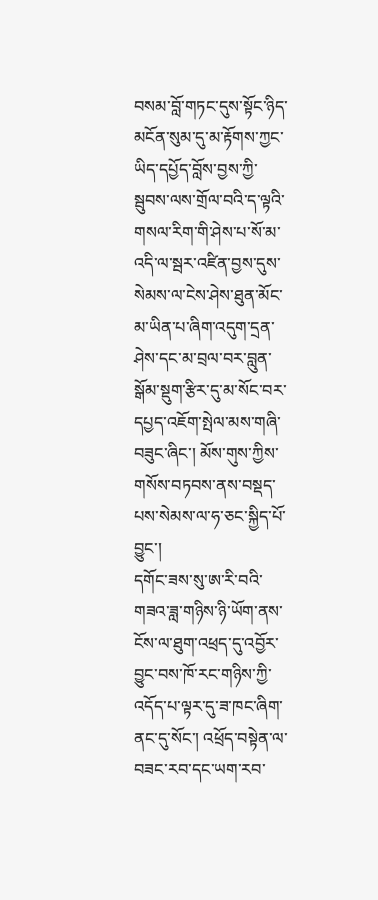བསམ་བློ་གཏང་དུས་སྟོང་ཉིད་མངོན་སུམ་དུ་མ་རྟོགས་ཀྱང་ཡིད་དཔྱོད་བློས་བྱས་ཀྱི་སྦུབས་ལས་གྲོལ་བའི་ད་ལྟའི་གསལ་རིག་གི་ཤེས་པ་སོ་མ་འདི་ལ་སྦར་འཛིན་བྱས་དུས་སེམས་ལ་ངེས་ཤེས་ཐུན་མོང་མ་ཡིན་པ་ཞིག་འདུག་དྲན་ཤེས་དང་མ་བྲལ་བར་བླུན་སྒོམ་སྡུག་རྩིར་དུ་མ་སོང་བར་དཔྱད་འཇོག་སྤེལ་མས་གཞི་བཟུང་ཞིང་། མོས་གུས་ཀྱིས་གསོས་བཏབས་ནས་བསྡད་པས་སེམས་ལ་ཧ་ཅང་སྐྱིད་པོ་བྱུང་།
དགོང་ཟས་སུ་ཨ་རི་བའི་གཟའ་ཟླ་གཉིས་ཉི་ཡོག་ནས་ངོས་ལ་ཐུག་འཕྲད་དུ་འབྱོར་བྱུང་བས་ཁོ་རང་གཉིས་ཀྱི་འདོད་པ་ལྟར་དུ་ཟ་ཁང་ཞིག་ནང་དུ་སོང་། འཕྲོད་བསྟེན་ལ་བཟང་རབ་དང་ཡག་རབ་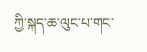ཀྱི་སྐད་ཆ་ལུང་པ་གང་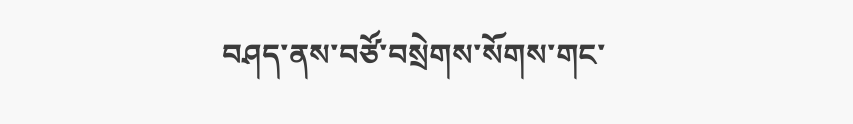བཤད་ནས་བཙོ་བསྲེགས་སོགས་གང་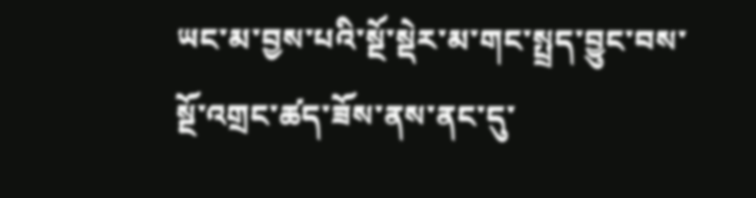ཡང་མ་བྱས་པའི་སྔོ་སྡེར་མ་གང་སྤྲད་བྱུང་བས་སྔོ་འགྲང་ཚད་ཟོས་ནས་ནང་དུ་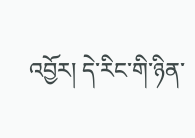འབྱོར། དེ་རིང་གི་ཉིན་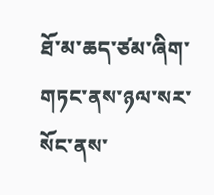ཐོ་མ་ཆད་ཙམ་ཞིག་གཏང་ནས་ཉལ་སར་སོང་ནས་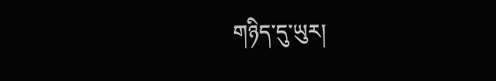གཉིད་དུ་ཡུར།